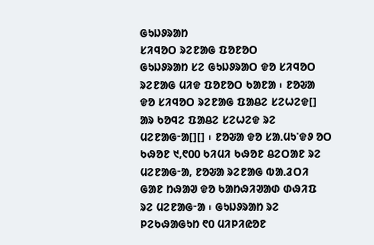ᱜᱩᱡᱽᱨᱟᱴ
ᱥᱤᱧᱚᱛ ᱨᱮᱱᱟᱜ ᱯᱚᱱᱚᱛ
ᱜᱩᱡᱽᱨᱟᱴ ᱥᱮ ᱜᱩᱡᱽᱨᱟᱛ ᱫᱚ ᱥᱤᱧᱚᱛ ᱨᱮᱱᱟᱜ ᱢᱤᱫ ᱯᱚᱱᱚᱛ ᱠᱟᱱᱟ ᱾ ᱱᱚᱶᱟ ᱫᱚ ᱥᱤᱧᱚᱛ ᱨᱮᱱᱟᱜ ᱯᱟᱪᱮ ᱥᱮᱦᱮᱫ[] ᱟᱨ ᱠᱚᱧᱮ ᱯᱟᱪᱮ ᱥᱮᱦᱮᱫ ᱨᱮ ᱢᱮᱱᱟᱜᱼᱟ[][] ᱾ ᱱᱚᱶᱟ ᱫᱚ ᱥᱟᱹᱢᱩᱸᱫᱽ ᱚᱛ ᱠᱷᱚᱱ ᱑,᱖᱐᱐ ᱠᱤᱢᱤ ᱠᱷᱚᱱ ᱪᱮᱛᱟᱱ ᱨᱮ ᱢᱮᱱᱟᱜᱼᱟ, ᱱᱚᱶᱟ ᱨᱮᱱᱟᱜ ᱵᱟᱹᱲᱛᱤ ᱜᱟᱱ ᱴᱷᱟᱣ ᱫᱚ ᱠᱟᱴᱷᱤᱣᱟᱰ ᱰᱷᱤᱯ ᱨᱮ ᱢᱮᱱᱟᱜᱼᱟ ᱾ ᱜᱩᱡᱽᱨᱟᱴ ᱨᱮ ᱞᱮᱠᱷᱟᱜᱩᱴ ᱖᱐ ᱢᱤᱞᱤᱭᱚᱱ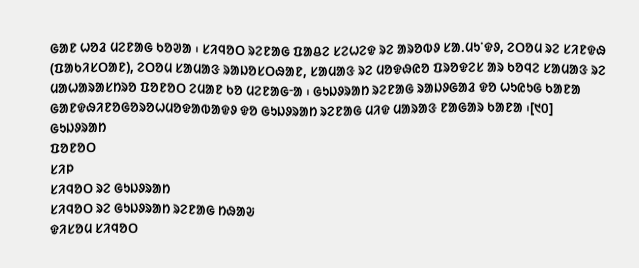ᱜᱟᱱ ᱦᱚᱲ ᱢᱮᱱᱟᱜ ᱠᱚᱣᱟ ᱾ ᱥᱤᱧᱚᱛ ᱨᱮᱱᱟᱜ ᱯᱟᱪᱮ ᱥᱮᱦᱮᱫ ᱨᱮ ᱟᱨᱚᱵᱽ ᱥᱟᱹᱢᱩᱸᱫᱽ, ᱮᱛᱚᱢ ᱨᱮ ᱥᱤᱱᱫᱷ (ᱯᱟᱠᱤᱥᱛᱟᱱ), ᱮᱛᱚᱢ ᱥᱟᱢᱟᱝ ᱨᱟᱡᱚᱥᱛᱷᱟᱱ, ᱥᱟᱢᱟᱝ ᱨᱮ ᱢᱚᱫᱷᱭᱚ ᱯᱨᱚᱫᱮᱥ ᱟᱨ ᱠᱚᱧᱮ ᱥᱟᱢᱟᱝ ᱨᱮ ᱢᱟᱦᱟᱨᱟᱥᱴᱨᱚ ᱯᱚᱱᱚᱛ ᱮᱢᱟᱱ ᱠᱚ ᱢᱮᱱᱟᱜᱼᱟ ᱾ ᱜᱩᱡᱽᱨᱟᱴ ᱨᱮᱱᱟᱜ ᱨᱟᱡᱽᱜᱟᱲ ᱫᱚ ᱦᱩᱭᱩᱜ ᱠᱟᱱᱟ ᱜᱟᱱᱫᱷᱤᱱᱚᱜᱚᱨᱚᱦᱢᱚᱫᱟᱵᱟᱫᱽ ᱫᱚ ᱜᱩᱡᱽᱨᱟᱴ ᱨᱮᱱᱟᱜ ᱢᱤᱫ ᱢᱟᱨᱟᱝ ᱱᱟᱜᱟᱨ ᱠᱟᱱᱟ ᱾[᱑᱐]
ᱜᱩᱡᱽᱨᱟᱴ
ᱯᱚᱱᱚᱛ
ᱥᱤᱞ
ᱥᱤᱧᱚᱛ ᱨᱮ ᱜᱩᱡᱽᱨᱟᱴ
ᱥᱤᱧᱚᱛ ᱨᱮ ᱜᱩᱡᱽᱨᱟᱴ ᱨᱮᱱᱟᱜ ᱴᱷᱟᱶ
ᱫᱤᱥᱚᱢ ᱥᱤᱧᱚᱛ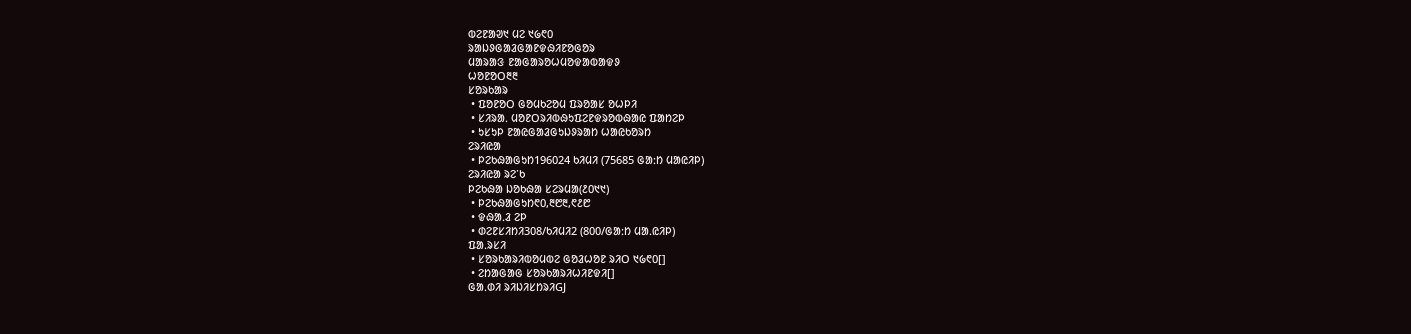ᱵᱮᱱᱟᱣ᱑ ᱢᱮ ᱑᱙᱖᱐
ᱨᱟᱡᱽᱜᱟᱲᱜᱟᱱᱫᱷᱤᱱᱚᱜᱚᱨ
ᱢᱟᱨᱟᱝ ᱱᱟᱜᱟᱨᱚᱦᱢᱚᱫᱟᱵᱟᱫᱽ
ᱦᱚᱱᱚᱛ᱓᱓
ᱥᱚᱨᱠᱟᱨ
 • ᱯᱚᱱᱚᱛ ᱜᱚᱢᱠᱮᱚᱢ ᱯᱨᱚᱟᱥ ᱚᱦᱞᱤ
 • ᱥᱤᱨᱟᱹ ᱢᱚᱱᱛᱨᱤᱵᱷᱩᱯᱮᱱᱫᱨᱚᱵᱷᱟᱭ ᱯᱟᱴᱮᱞ
 • ᱩᱥᱩᱞ ᱱᱟᱭᱜᱟᱲᱜᱩᱡᱽᱨᱟᱴ ᱦᱟᱭᱠᱚᱨᱴ
ᱮᱨᱤᱭᱟ
 • ᱞᱮᱠᱷᱟᱜᱩᱴ196024 ᱠᱤᱢᱤ (75685 ᱜᱟᱺᱴ ᱢᱟᱭᱤᱞ)
ᱮᱨᱤᱭᱟ ᱨᱮᱸᱠ
ᱞᱮᱠᱷᱟ ᱡᱚᱠᱷᱟ ᱥᱮᱨᱢᱟ(᱒᱐᱑᱑)
 • ᱞᱮᱠᱷᱟᱜᱩᱴ᱖᱐,᱓᱘᱓,᱖᱒᱘
 • ᱫᱷᱟᱹᱲ ᱮᱞ
 • ᱰᱮᱱᱥᱤᱴᱤ308/ᱠᱤᱢᱤ2 (800/ᱜᱟᱺᱴ ᱢᱟᱹᱭᱤᱞ)
ᱯᱟᱹᱨᱥᱤ
 • ᱥᱚᱨᱠᱟᱨᱤᱵᱚᱢᱵᱮ ᱜᱚᱲᱦᱚᱱ ᱨᱤᱛ ᱑᱙᱖᱐[]
 • ᱮᱴᱟᱜᱟᱜ ᱥᱚᱨᱠᱟᱨᱤᱦᱤᱱᱫᱤ[]
ᱜᱟᱹᱰᱤ ᱨᱤᱡᱤᱥᱴᱨᱤGJ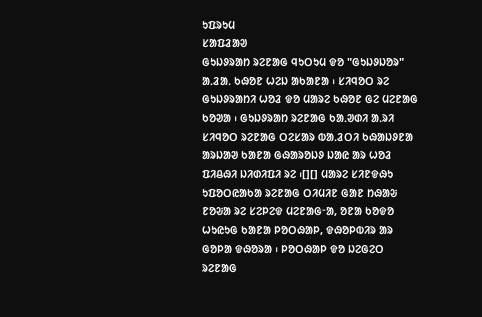ᱩᱯᱨᱩᱢ
ᱥᱟᱯᱲᱟᱣ
ᱜᱩᱡᱽᱨᱟᱴ ᱨᱮᱱᱟᱜ ᱧᱩᱛᱩᱢ ᱫᱚ "ᱜᱩᱡᱽᱡᱚᱨ" ᱟᱹᱲᱟᱹ ᱠᱷᱚᱱ ᱦᱮᱡ ᱟᱠᱟᱱᱟ ᱾ ᱥᱤᱧᱚᱛ ᱨᱮ ᱜᱩᱡᱽᱨᱟᱴᱤ ᱦᱚᱲ ᱫᱚ ᱢᱟᱨᱮ ᱠᱷᱚᱱ ᱜᱮ ᱢᱮᱱᱟᱜ ᱠᱚᱣᱟ ᱾ ᱜᱩᱡᱽᱨᱟᱴ ᱨᱮᱱᱟᱜ ᱠᱟᱹᱣᱰᱤ ᱟᱹᱨᱤ ᱥᱤᱧᱚᱛ ᱨᱮᱱᱟᱜ ᱛᱮᱥᱟᱨ ᱵᱟᱹᱲᱛᱤ ᱠᱷᱟᱡᱽᱱᱟ ᱟᱨᱡᱟᱣ ᱠᱟᱱᱟ ᱜᱷᱟᱨᱚᱡᱽ ᱡᱟᱭ ᱟᱨ ᱦᱚᱲ ᱯᱤᱪᱷᱤ ᱡᱤᱰᱤᱯᱤ ᱨᱮ ᱾[][] ᱢᱟᱨᱮ ᱥᱤᱱᱫᱷᱩ ᱩᱯᱚᱛᱭᱟᱠᱟ ᱨᱮᱱᱟᱜ ᱛᱤᱢᱤᱱ ᱜᱟᱱ ᱴᱷᱟᱶ ᱱᱚᱶᱟ ᱨᱮ ᱥᱮᱞᱮᱫ ᱢᱮᱱᱟᱜᱼᱟ, ᱚᱱᱟ ᱠᱚᱫᱚ ᱦᱩᱭᱩᱜ ᱠᱟᱱᱟ ᱞᱚᱛᱷᱟᱞ, ᱫᱷᱚᱞᱵᱤᱨ ᱟᱨ ᱜᱚᱞᱟ ᱫᱷᱚᱨᱟ ᱾ ᱞᱚᱛᱷᱟᱞ ᱫᱚ ᱡᱮᱜᱮᱛ ᱨᱮᱱᱟᱜ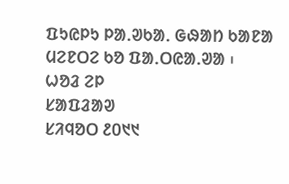ᱯᱩᱭᱞᱩ ᱞᱟᱹᱣᱠᱟᱹ ᱜᱷᱟᱴ ᱠᱟᱱᱟ ᱢᱮᱱᱛᱮ ᱠᱚ ᱯᱟᱹᱛᱭᱟᱹᱣᱟ ᱾
ᱦᱚᱲ ᱮᱞ
ᱥᱟᱯᱲᱟᱣ
ᱥᱤᱧᱚᱛ ᱒᱐᱑᱑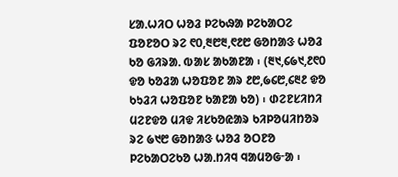ᱥᱟᱹᱦᱤᱛ ᱦᱚᱲ ᱞᱮᱠᱷᱟ ᱞᱮᱠᱟᱛᱮ ᱯᱚᱱᱚᱛ ᱨᱮ ᱖᱐,᱓᱘᱓,᱖᱒᱘ ᱜᱚᱴᱟᱝ ᱦᱚᱲ ᱠᱚ ᱜᱤᱨᱟᱹ ᱵᱟᱥ ᱟᱠᱟᱱᱟ ᱾ (᱓᱑,᱔᱙᱑,᱒᱖᱐ ᱫᱚ ᱠᱚᱲᱟ ᱦᱚᱯᱚᱱ ᱟᱨ ᱒᱘,᱙᱔᱘,᱔᱓᱒ ᱫᱚ ᱠᱩᱲᱤ ᱦᱚᱯᱚᱱ ᱠᱟᱱᱟ ᱠᱚ) ᱾ ᱰᱮᱱᱥᱤᱴᱤ ᱢᱮᱱᱫᱚ ᱢᱤᱫ ᱤᱥᱠᱚᱭᱟᱨ ᱠᱤᱞᱚᱢᱤᱴᱚᱨ ᱨᱮ ᱙᱑᱘ ᱜᱚᱴᱟᱝ ᱦᱚᱲ ᱚᱛᱱᱚ ᱞᱮᱠᱟᱛᱮᱠᱚ ᱦᱟᱹᱴᱤᱧ ᱧᱟᱢᱚᱜᱼᱟ ᱾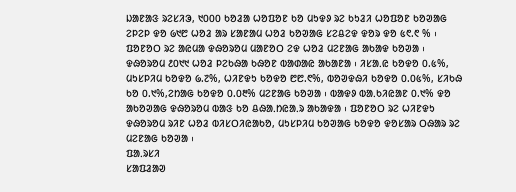ᱡᱟᱱᱟᱝ ᱨᱮᱥᱤᱳ, ᱑᱐᱐᱐ ᱠᱚᱲᱟ ᱦᱚᱯᱚᱱ ᱠᱚ ᱢᱩᱫᱽ ᱨᱮ ᱠᱩᱲᱤ ᱦᱚᱯᱚᱱ ᱠᱚᱣᱟᱜ ᱮᱞᱮᱞ ᱫᱚ ᱙᱑᱘ ᱦᱚᱲ ᱟᱨ ᱥᱟᱱᱟᱢ ᱦᱚᱲ ᱠᱚᱣᱟᱜ ᱥᱮᱪᱮᱫ ᱫᱚᱨ ᱫᱚ ᱕᱖.᱖ % ᱾ ᱯᱚᱱᱚᱛ ᱨᱮ ᱟᱭᱢᱟ ᱫᱷᱚᱨᱚᱢ ᱢᱟᱱᱚᱛ ᱮᱫ ᱦᱚᱲ ᱢᱮᱱᱟᱜ ᱟᱠᱟᱫ ᱠᱚᱣᱟ ᱾
ᱫᱷᱚᱨᱚᱢ ᱒᱐᱑᱑ ᱦᱚᱲ ᱞᱮᱠᱷᱟ ᱠᱷᱚᱱ ᱵᱟᱰᱟᱭ ᱟᱠᱟᱱᱟ ᱾ ᱤᱥᱟᱹᱭ ᱠᱚᱫᱚ ᱐.᱕%, ᱢᱩᱥᱞᱤᱢ ᱠᱚᱫᱚ ᱙.᱗%, ᱦᱤᱱᱫᱩ ᱠᱚᱫᱚ ᱘᱘.᱖%, ᱵᱚᱣᱫᱷᱤ ᱠᱚᱫᱚ ᱐.᱐᱕%, ᱥᱤᱠᱷ ᱠᱚ ᱐.᱑%,ᱮᱴᱟᱜ ᱠᱚᱫᱚ ᱐.᱐᱓% ᱢᱮᱱᱟᱜ ᱠᱚᱣᱟ ᱾ ᱵᱟᱫᱽ ᱵᱟᱹᱠᱤᱭᱟᱱ ᱐.᱑% ᱫᱚ ᱟᱠᱚᱣᱟᱜ ᱫᱷᱚᱨᱚᱢ ᱵᱟᱝ ᱠᱚ ᱪᱷᱟᱹᱴᱭᱟᱹᱨ ᱟᱠᱟᱫᱟ ᱾ ᱯᱚᱱᱚᱛ ᱨᱮ ᱦᱤᱱᱫᱩ ᱫᱷᱚᱨᱚᱢ ᱨᱤᱱ ᱦᱚᱲ ᱵᱤᱥᱛᱤᱭᱟᱠᱚ, ᱢᱩᱥᱞᱤᱢ ᱠᱚᱣᱟᱜ ᱠᱚᱫᱚ ᱫᱚᱥᱟᱨ ᱛᱷᱟᱨ ᱨᱮ ᱢᱮᱱᱟᱜ ᱠᱚᱣᱟ ᱾
ᱯᱟᱹᱨᱥᱤ
ᱥᱟᱯᱲᱟᱣ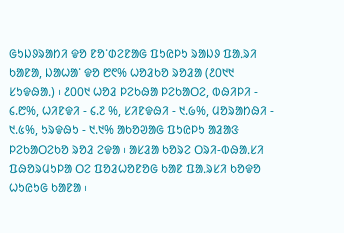ᱜᱩᱡᱽᱨᱟᱴᱤ ᱫᱚ ᱱᱚᱸᱰᱮᱱᱟᱜ ᱯᱩᱭᱞᱩ ᱨᱟᱡᱽ ᱯᱟᱹᱨᱤ ᱠᱟᱱᱟ, ᱡᱟᱦᱟᱸ ᱫᱚ ᱘᱖% ᱦᱚᱲᱠᱚ ᱨᱚᱲᱟ (᱒᱐᱑᱑ ᱥᱩᱫᱷᱟᱹ) ᱾ ᱒᱐᱐᱑ ᱦᱚᱲ ᱞᱮᱠᱷᱟ ᱞᱮᱠᱟᱛᱮ, ᱵᱷᱤᱞᱤ - ᱔.᱘%, ᱦᱤᱱᱫᱤ - ᱔.᱗ %, ᱥᱤᱱᱫᱷᱤ - ᱑.᱙%, ᱢᱚᱨᱟᱴᱷᱤ - ᱑.᱕%, ᱩᱨᱫᱷᱩ - ᱑.᱑% ᱟᱠᱚᱣᱟᱜ ᱯᱩᱭᱞᱩ ᱟᱲᱟᱝ ᱞᱮᱠᱟᱛᱮᱠᱚ ᱨᱚᱲ ᱮᱫᱟ ᱾ ᱟᱥᱲᱟ ᱠᱚᱨᱮ ᱛᱨᱤ-ᱵᱷᱟᱹᱥᱤ ᱯᱷᱚᱨᱢᱩᱞᱟ ᱛᱮ ᱯᱚᱲᱦᱚᱱᱚᱜ ᱠᱟᱱ ᱯᱟᱹᱨᱥᱤ ᱠᱚᱫᱚ ᱦᱩᱭᱩᱜ ᱠᱟᱱᱟ ᱾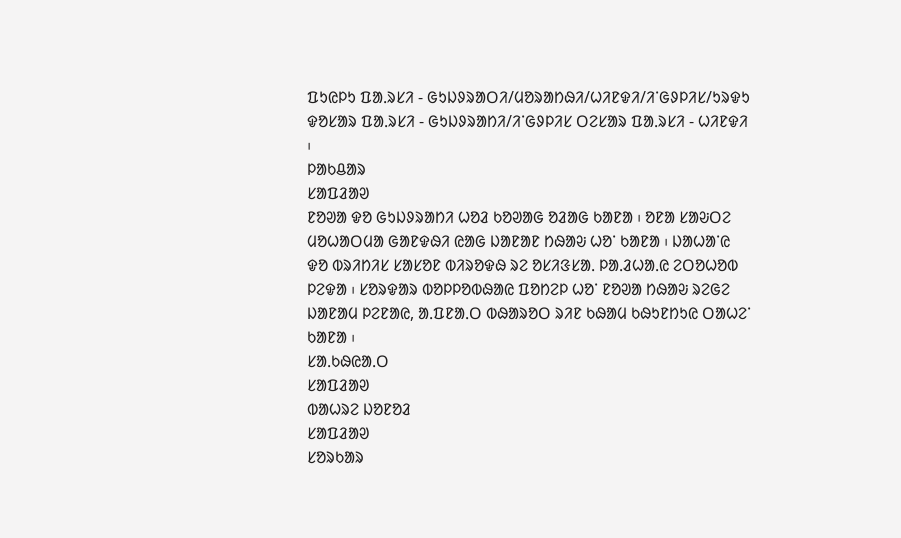ᱯᱩᱭᱞᱩ ᱯᱟᱹᱨᱥᱤ - ᱜᱩᱡᱽᱨᱟᱛᱤ/ᱢᱚᱨᱟᱴᱷᱤ/ᱦᱤᱱᱫᱤ/ᱤᱸᱜᱽᱞᱤᱥ/ᱩᱨᱫᱩ ᱫᱚᱥᱟᱨ ᱯᱟᱹᱨᱥᱤ - ᱜᱩᱡᱽᱨᱟᱴᱤ/ᱤᱸᱜᱽᱞᱤᱥ ᱛᱮᱥᱟᱨ ᱯᱟᱹᱨᱥᱤ - ᱦᱤᱱᱫᱤ ᱾
ᱞᱟᱠᱪᱟᱨ
ᱥᱟᱯᱲᱟᱣ
ᱱᱚᱣᱟ ᱫᱚ ᱜᱩᱡᱽᱨᱟᱴᱤ ᱦᱚᱲ ᱠᱚᱣᱟᱜ ᱚᱲᱟᱜ ᱠᱟᱱᱟ ᱾ ᱚᱱᱟ ᱥᱟᱶᱛᱮ ᱢᱚᱦᱟᱛᱢᱟ ᱜᱟᱱᱫᱷᱤ ᱭᱟᱜ ᱡᱟᱱᱟᱱ ᱴᱷᱟᱶ ᱦᱚᱸ ᱠᱟᱱᱟ ᱾ ᱡᱟᱦᱟᱸᱭ ᱫᱚ ᱵᱨᱤᱴᱤᱥ ᱥᱟᱥᱚᱱ ᱵᱤᱨᱚᱫᱷ ᱨᱮ ᱚᱥᱤᱝᱥᱟᱹ ᱞᱟᱹᱲᱦᱟᱹᱭ ᱮᱛᱚᱦᱚᱵ ᱞᱮᱫᱟ ᱾ ᱥᱚᱨᱫᱟᱨ ᱵᱚᱞᱞᱚᱵᱷᱟᱭ ᱯᱚᱴᱮᱞ ᱦᱚᱸ ᱱᱚᱣᱟ ᱴᱷᱟᱶ ᱨᱮᱜᱮ ᱡᱟᱱᱟᱢ ᱞᱮᱱᱟᱭ, ᱟᱹᱯᱱᱟᱹᱛ ᱵᱷᱟᱨᱚᱛ ᱨᱤᱱ ᱠᱷᱟᱢ ᱠᱷᱩᱱᱴᱩᱭ ᱛᱟᱦᱮᱸ ᱠᱟᱱᱟ ᱾
ᱥᱟᱹᱠᱷᱭᱟᱹᱛ
ᱥᱟᱯᱲᱟᱣ
ᱵᱟᱦᱨᱮ ᱡᱚᱱᱚᱲ
ᱥᱟᱯᱲᱟᱣ
ᱥᱚᱨᱠᱟᱨ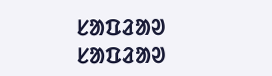ᱥᱟᱯᱲᱟᱣ
ᱥᱟᱯᱲᱟᱣ